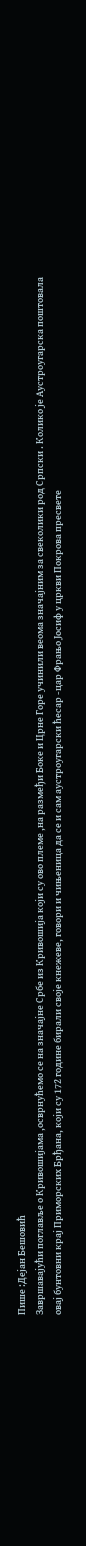Пише :Дејан Бешовић
Завршавајући поглавље о Кривошијама ,осврнућемо се на значајне Србе из Кривошија који су ово племе ,на размеђи Боке и Црне Горе учинили веома значајним за свеколики род Српски . Колико је Аустроугарска поштовала овај бунтовни крај Приморских Брђана, који су 172 године бирали своје кнежеве, говори и чињеница да се и сам аустроугарски ћесар -цар Фрањо Јосиф у цркви Покрова пресвете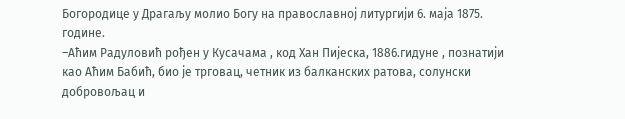Богородице у Драгаљу молио Богу на православној литургији 6. маја 1875. године.
–Аћим Радуловић рођен у Кусачама , код Хан Пијеска, 1886.гидуне , познатији као Аћим Бабић, био је трговац, четник из балканских ратова, солунски добровољац и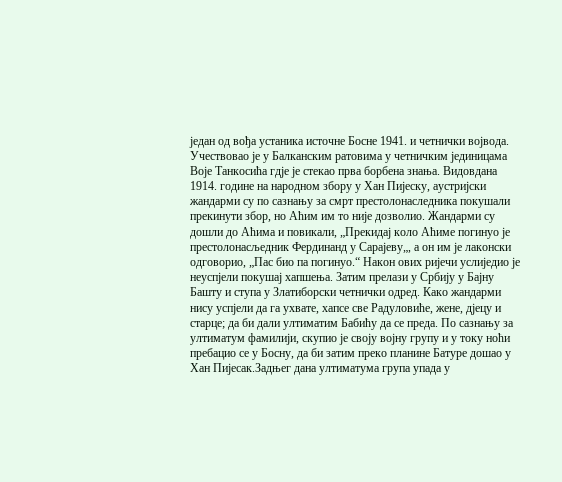један од вођа устаника источне Босне 1941. и четнички војвода.
Учествовао је у Балканским ратовима у четничким јединицама Воје Танкосића гдје је стекао прва борбена знања. Видовдана 1914. године на народном збору у Хан Пијеску, аустријски жандарми су по сазнању за смрт престолонаследника покушали прекинути збор, но Аћим им то није дозволио. Жандарми су дошли до Аћима и повикали, „Прекидај коло Аћиме погинуо је престолонасљедник Фердинанд у Сарајеву„, а он им је лаконски одговорио, „Пас био па погинуо.“ Након ових ријечи услиједио је неуспјели покушај хапшења. Затим прелази у Србију у Бајну Башту и ступа у Златиборски четнички одред. Како жандарми нису успјели да га ухвате, хапсе све Радуловиће, жене, дјецу и старце; да би дали ултиматим Бабићу да се преда. По сазнању за ултиматум фамилији, скупио је своју војну групу и у току ноћи пребацио се у Босну, да би затим преко планине Батуре дошао у Хан Пијесак.Задњег дана ултиматума група упада у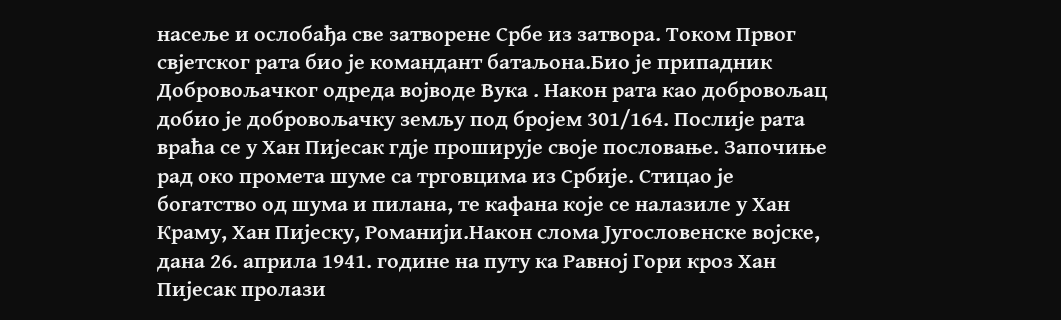насеље и ослобађа све затворене Србе из затвора. Током Првог свјетског рата био је командант батаљона.Био је припадник Добровољачког одреда војводе Вука . Након рата као добровољац добио је добровољачку земљу под бројем 301/164. Послије рата враћа се у Хан Пијесак гдје проширује своје пословање. Започиње рад око промета шуме са трговцима из Србије. Стицао је богатство од шума и пилана, те кафана које се налазиле у Хан Краму, Хан Пијеску, Романији.Након слома Југословенске војске, дана 26. априла 1941. године на путу ка Равној Гори кроз Хан Пијесак пролази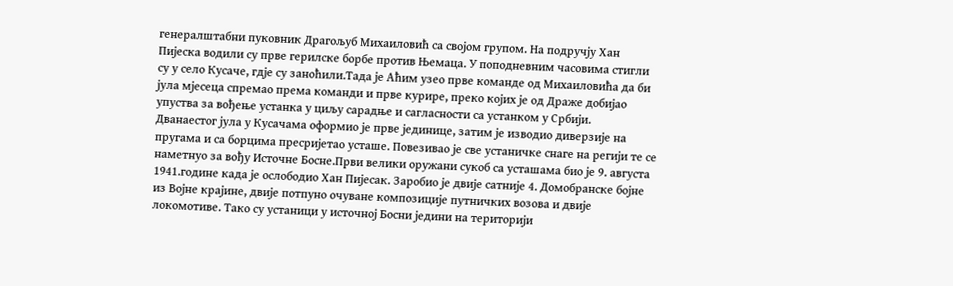генералштабни пуковник Драгољуб Михаиловић са својом групом. На подручју Хан Пијеска водили су прве герилске борбе против Њемаца. У поподневним часовима стигли су у село Кусаче, гдје су заноћили.Тада је Аћим узео прве команде од Михаиловића да би јула мјесеца спремао према команди и прве курире, преко којих је од Драже добијао упуства за вођење устанка у циљу сарадње и сагласности са устанком у Србији.
Дванаестог јула у Кусачама оформио је прве јединице, затим је изводио диверзије на пругама и са борцима пресријетао усташе. Повезивао је све устаничке снаге на регији те се наметнуо за вођу Источне Босне.Први велики оружани сукоб са усташама био је 9. августа 1941.године када је ослободио Хан Пијесак. Заробио је двије сатније 4. Домобранске бојне из Војне крајине, двије потпуно очуване композиције путничких возова и двије локомотиве. Тако су устаници у источној Босни једини на територији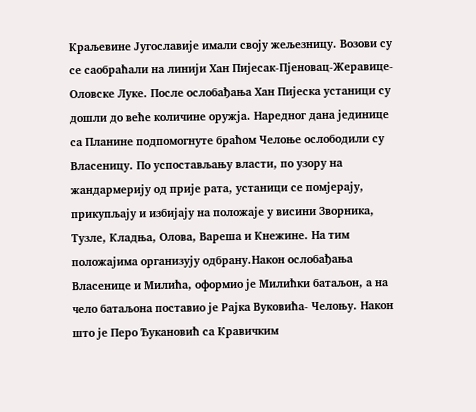Краљевине Југославије имали своју жељезницу. Возови су се саобраћали на линији Хан Пијесак-Пјеновац-Жеравице- Оловске Луке. После ослобађања Хан Пијеска устаници су дошли до веће количине оружја. Наредног дана јединице са Планине подпомогнуте браћом Челоње ослободили су Власеницу. По успостављању власти, по узору на жандармерију од прије рата, устаници се помјерају, прикупљају и избијају на положаје у висини Зворника, Тузле, Кладња, Олова, Вареша и Кнежине. На тим положајима организују одбрану.Након ослобађања Власенице и Милића, оформио је Милићки батаљон, а на чело батаљона поставио је Рајка Вуковића- Челоњу. Након што је Перо Ђукановић са Кравичким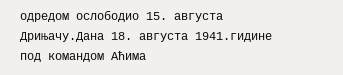одредом ослободио 15. августа Дрињачу.Дана 18. августа 1941.гидине под командом Аћима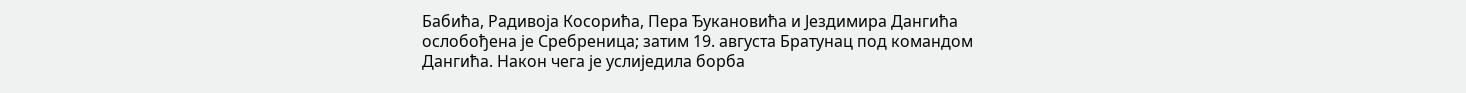Бабића, Радивоја Косорића, Пера Ђукановића и Јездимира Дангића ослобођена је Сребреница; затим 19. августа Братунац под командом Дангића. Након чега је услиједила борба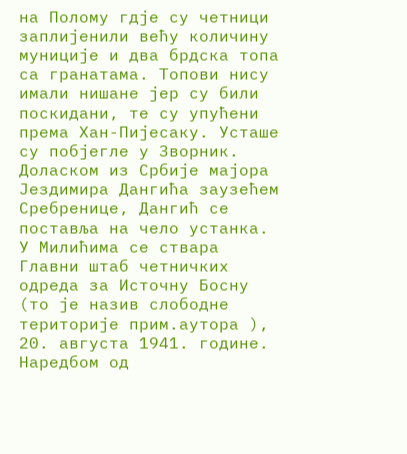на Полому гдје су четници заплијенили већу количину муниције и два брдска топа са гранатама. Топови нису имали нишане јер су били поскидани, те су упућени према Хан-Пијесаку. Усташе су побјегле у Зворник.
Доласком из Србије мајора Јездимира Дангића заузећем Сребренице, Дангић се поставља на чело устанка. У Милићима се ствара Главни штаб четничких одреда за Источну Босну (то је назив слободне територије прим.аутора ), 20. августа 1941. године. Наредбом од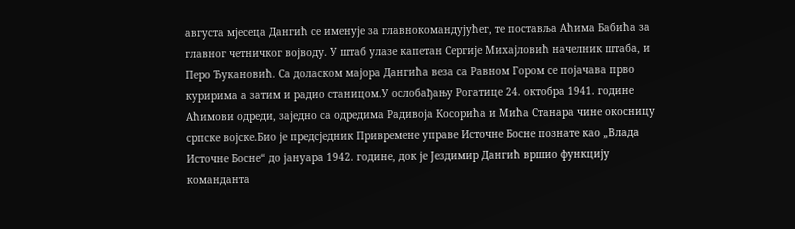августа мјесеца Дангић се именује за главнокомандујућег, те поставља Аћима Бабића за главног четничког војводу. У штаб улазе капетан Сергије Михајловић начелник штаба, и Перо Ђукановић. Са доласком мајора Дангића веза са Равном Гором се појачава прво куририма а затим и радио станицом.У ослобађању Рогатице 24. октобра 1941. године Аћимови одреди, заједно са одредима Радивоја Косорића и Мића Станара чине окосницу српске војске.Био је предсједник Привремене управе Источне Босне познате као „Влада Источне Босне“ до јануара 1942. године, док је Јездимир Дангић вршио функцију команданта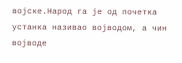војске.Народ га је од почетка устанка називао војводом, а чин војводе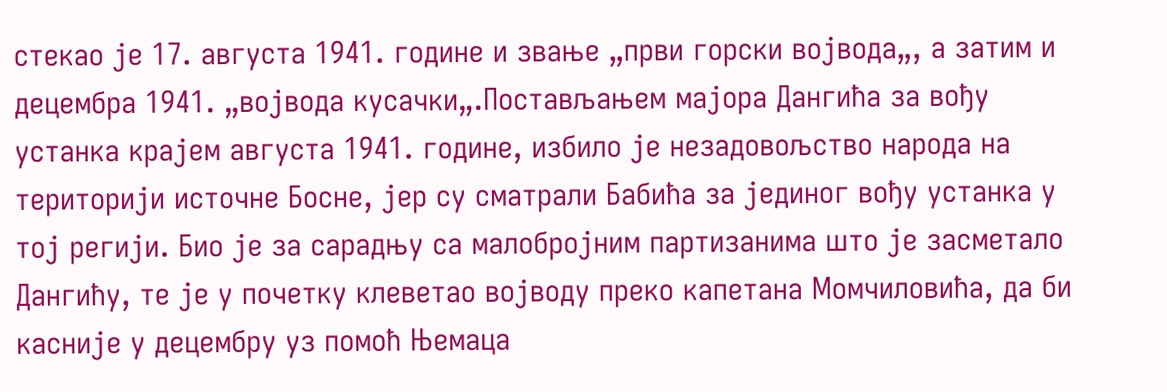стекао је 17. августа 1941. године и звање „први горски војвода„, а затим и децембра 1941. „војвода кусачки„.Постављањем мајора Дангића за вођу устанка крајем августа 1941. године, избило је незадовољство народа на територији источне Босне, јер су сматрали Бабића за јединог вођу устанка у тој регији. Био је за сарадњу са малобројним партизанима што је засметало Дангићу, те је у почетку клеветао војводу преко капетана Момчиловића, да би касније у децембру уз помоћ Њемаца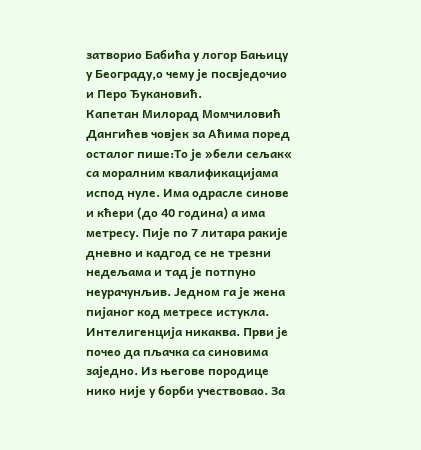затворио Бабића у логор Бањицу у Београду,о чему је посвједочио и Перо Ђукановић.
Капетан Милорад Момчиловић Дангићев човјек за Аћима поред осталог пише:То је »бели сељак« са моралним квалификацијама испод нуле. Има одрасле синове и кћери (до 40 година) а има метресу. Пије по 7 литара ракије дневно и кадгод се не трезни недељама и тад је потпуно неурачунљив. Једном га је жена пијаног код метресе истукла. Интелигенција никаква. Први је почео да пљачка са синовима заједно. Из његове породице нико није у борби учествовао. За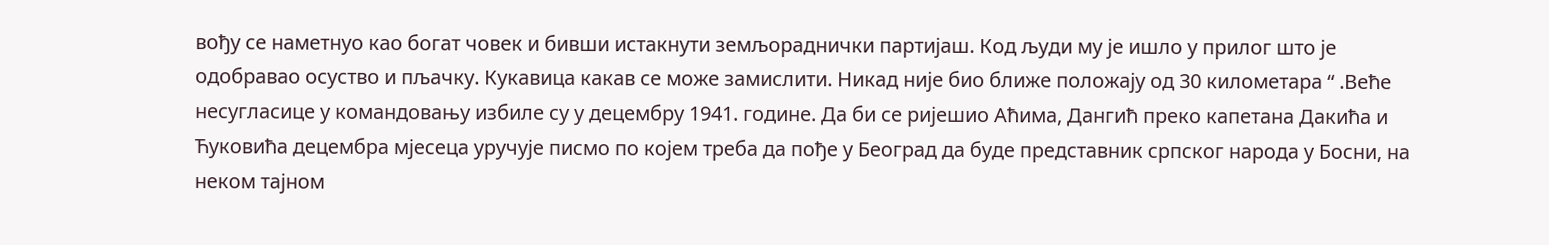вођу се наметнуо као богат човек и бивши истакнути земљораднички партијаш. Код људи му је ишло у прилог што је одобравао осуство и пљачку. Кукавица какав се може замислити. Никад није био ближе положају од 30 километара “ .Веће несугласице у командовању избиле су у децембру 1941. године. Да би се ријешио Аћима, Дангић преко капетана Дакића и Ћуковића децембра мјесеца уручује писмо по којем треба да пође у Београд да буде представник српског народа у Босни, на неком тајном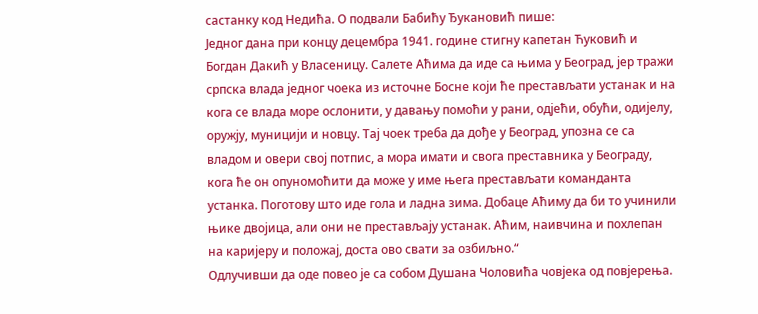састанку код Недића. О подвали Бабићу Ђукановић пише:
Једног дана при концу децембра 1941. године стигну капетан Ћуковић и Богдан Дакић у Власеницу. Салете Аћима да иде са њима у Београд, јер тражи српска влада једног чоека из источне Босне који ће престављати устанак и на кога се влада море ослонити, у давању помоћи у рани, одјећи, обући, одијелу, оружју, муницији и новцу. Тај чоек треба да дође у Београд, упозна се са владом и овери свој потпис, а мора имати и свога преставника у Београду, кога ће он опуномоћити да може у име њега престављати команданта устанка. Поготову што иде гола и ладна зима. Добаце Аћиму да би то учинили њике двојица, али они не престављају устанак. Аћим, наивчина и похлепан на каријеру и положај, доста ово свати за озбиљно.“
Одлучивши да оде повео је са собом Душана Чоловића човјека од повјерења.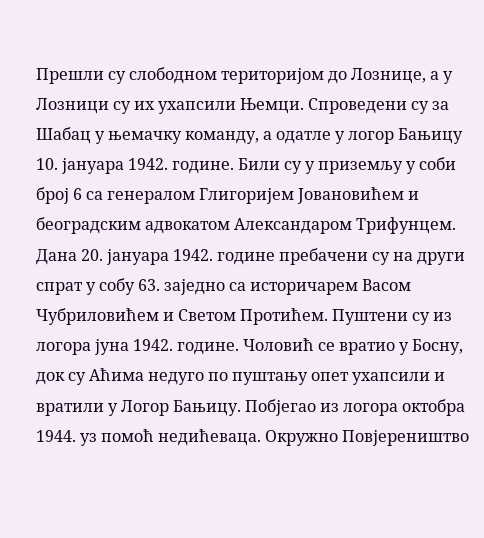Прешли су слободном територијом до Лознице, а у Лозници су их ухапсили Њемци. Спроведени су за Шабац у њемачку команду, а одатле у логор Бањицу 10. јануара 1942. године. Били су у приземљу у соби број 6 са генералом Глигоријем Јовановићем и београдским адвокатом Александаром Трифунцем. Дана 20. јануара 1942. године пребачени су на други спрат у собу 63. заједно са историчарем Васом Чубриловићем и Светом Протићем. Пуштени су из логора јуна 1942. године. Чоловић се вратио у Босну, док су Аћима недуго по пуштању опет ухапсили и вратили у Логор Бањицу. Побјегао из логора октобра 1944. уз помоћ недићеваца. Окружно Повјереништво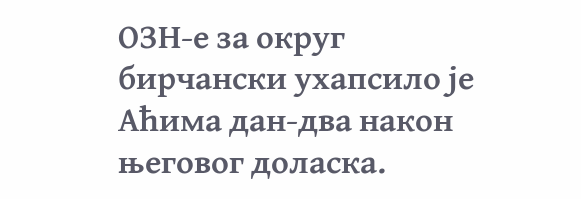ОЗН-е за округ бирчански ухапсило је Аћима дан-два након његовог доласка.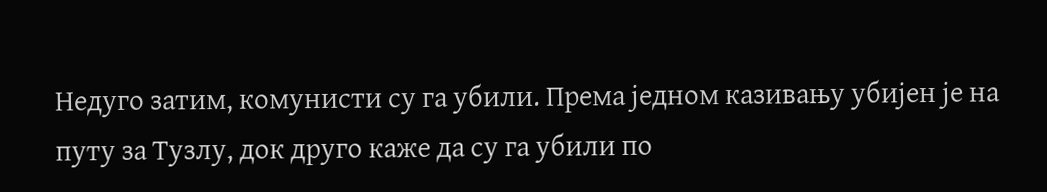Недуго затим, комунисти су га убили. Према једном казивању убијен је на путу за Тузлу, док друго каже да су га убили по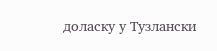доласку у Тузлански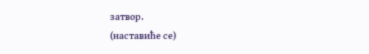затвор.
(наставиће се)